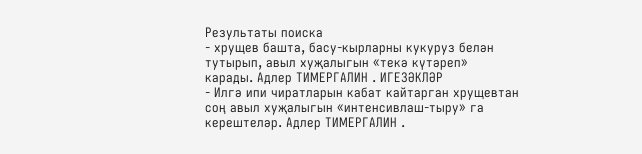Результаты поиска
- хрущев башта, басу-кырларны кукуруз белән тутырып, авыл хуҗалыгын «текә күтәреп» карады. Адлер ТИМЕРГАЛИН . ИГЕЗӘКЛӘР
- Илгә ипи чиратларын кабат кайтарган хрущевтан соң авыл хуҗалыгын «интенсивлаш-тыру» га керештеләр. Адлер ТИМЕРГАЛИН .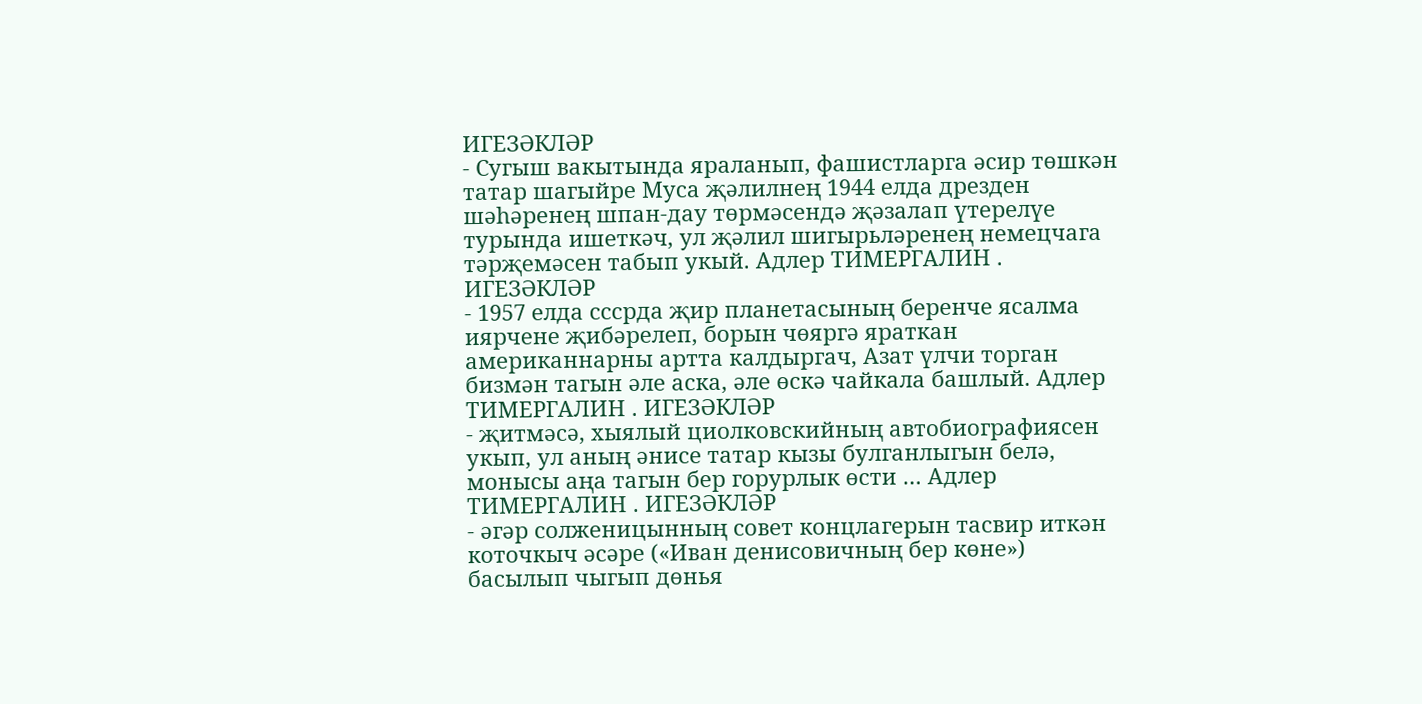ИГЕЗӘКЛӘР
- Сугыш вакытында яраланып, фашистларга әсир төшкән татар шагыйре Муса җәлилнең 1944 елда дрезден шәһәренең шпан-дау төрмәсендә җәзалап үтерелүе турында ишеткәч, ул җәлил шигырьләренең немецчага тәрҗемәсен табып укый. Адлер ТИМЕРГАЛИН . ИГЕЗӘКЛӘР
- 1957 елда сссрда җир планетасының беренче ясалма иярчене җибәрелеп, борын чөяргә яраткан американнарны артта калдыргач, Азат үлчи торган бизмән тагын әле аска, әле өскә чайкала башлый. Адлер ТИМЕРГАЛИН . ИГЕЗӘКЛӘР
- җитмәсә, хыялый циолковскийның автобиографиясен укып, ул аның әнисе татар кызы булганлыгын белә, монысы аңа тагын бер горурлык өсти … Адлер ТИМЕРГАЛИН . ИГЕЗӘКЛӘР
- әгәр солженицынның совет концлагерын тасвир иткән коточкыч әсәре («Иван денисовичның бер көне») басылып чыгып дөнья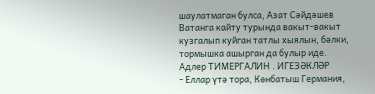шаулатмаган булса, Азат Сәйдәшев Ватанга кайту турында вакыт-вакыт кузгалып куйган татлы хыялын, бәлки, тормышка ашырган да булыр иде. Адлер ТИМЕРГАЛИН . ИГЕЗӘКЛӘР
- Еллар үтә тора, Көнбатыш Германия,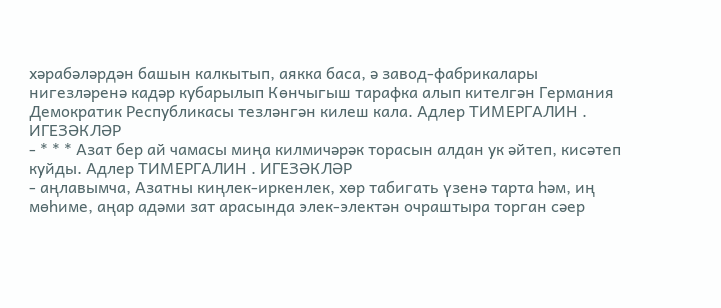хәрабәләрдән башын калкытып, аякка баса, ә завод-фабрикалары нигезләренә кадәр кубарылып Көнчыгыш тарафка алып кителгән Германия Демократик Республикасы тезләнгән килеш кала. Адлер ТИМЕРГАЛИН . ИГЕЗӘКЛӘР
- * * * Азат бер ай чамасы миңа килмичәрәк торасын алдан ук әйтеп, кисәтеп куйды. Адлер ТИМЕРГАЛИН . ИГЕЗӘКЛӘР
- аңлавымча, Азатны киңлек-иркенлек, хөр табигать үзенә тарта һәм, иң мөһиме, аңар адәми зат арасында элек-электән очраштыра торган сәер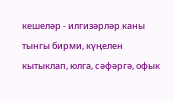кешеләр - илгизәрләр каны тынгы бирми, күңелен кытыклап, юлга, сәфәргә, офык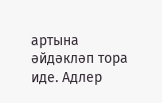артына әйдәкләп тора иде. Адлер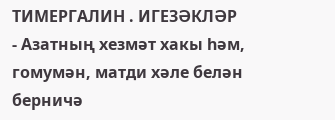ТИМЕРГАЛИН . ИГЕЗӘКЛӘР
- Азатның хезмәт хакы һәм, гомумән, матди хәле белән берничә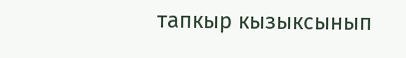тапкыр кызыксынып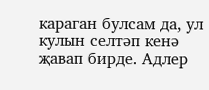караган булсам да, ул кулын селтәп кенә җавап бирде. Адлер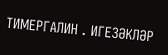ТИМЕРГАЛИН . ИГЕЗӘКЛӘР